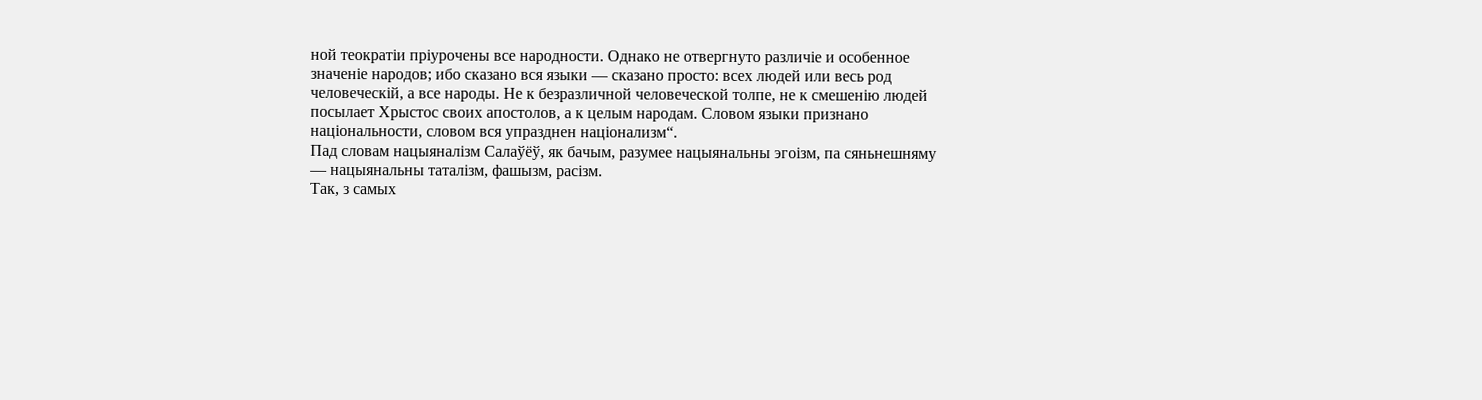ной теократіи пріурочены все народности. Однако не отвергнуто различіе и особенное значеніе народов; ибо сказано вся языки — сказано просто: всех людей или весь род человеческій, а все народы. Не к безразличной человеческой толпе, не к смешенію людей посылает Хрыстос своих апостолов, а к целым народам. Словом языки признано національности, словом вся упразднен націонализм“.
Пад словам нацыяналізм Салаўёў, як бачым, разумее нацыянальны эгоізм, па сяньнешняму — нацыянальны таталізм, фашызм, расізм.
Так, з самых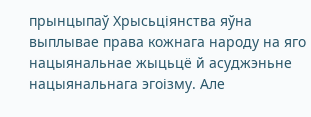прынцыпаў Хрысьціянства яўна выплывае права кожнага народу на яго нацыянальнае жыцьцё й асуджэньне нацыянальнага эгоізму. Але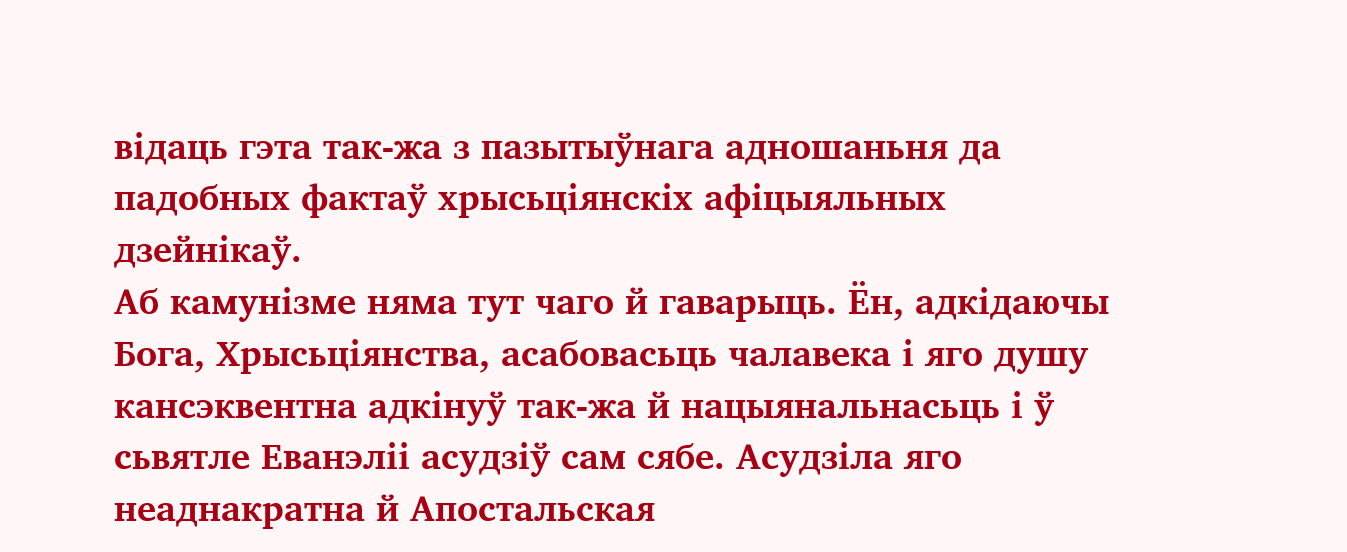відаць гэта так-жа з пазытыўнага адношаньня да падобных фактаў хрысьціянскіх афіцыяльных дзейнікаў.
Аб камунізме няма тут чаго й гаварыць. Ён, адкідаючы Бога, Хрысьціянства, асабовасьць чалавека і яго душу кансэквентна адкінуў так-жа й нацыянальнасьць і ў сьвятле Еванэліі асудзіў сам сябе. Асудзіла яго неаднакратна й Апостальская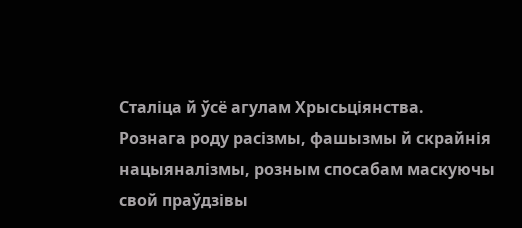Сталіца й ўсё агулам Хрысьціянства.
Рознага роду расізмы, фашызмы й скрайнія нацыяналізмы, розным спосабам маскуючы свой праўдзівы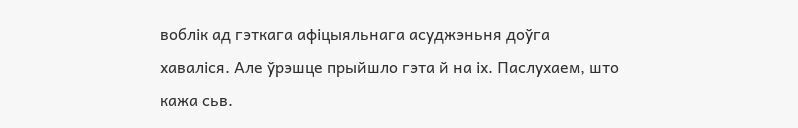воблік ад гэткага афіцыяльнага асуджэньня доўга хаваліся. Але ўрэшце прыйшло гэта й на іх. Паслухаем, што кажа сьв.